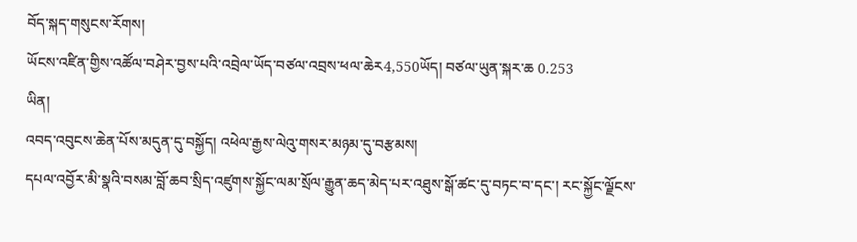བོད་སྐད་གསུངས་རོགས།
ཡོངས་འཛིན་གྱིས་འཚོལ་བཤེར་བྱས་པའི་འབྲེལ་ཡོད་བཙལ་འབྲས་ཕལ་ཆེར4,550ཡོད། བཙལ་ཡུན་སྐར་ཆ 0.253
ཡིན།
འབད་འབུངས་ཆེན་པོས་མདུན་དུ་བསྐྱོད། འཕེལ་རྒྱས་ལེའུ་གསར་མཉམ་དུ་བརྩམས།
དཔལ་འབྱོར་མི་སྣའི་བསམ་བློ་ཆབ་སྲིད་འཛུགས་སྐྱོང་ལམ་སྲོལ་རྒྱུན་ཆད་མེད་པར་འཐུས་སྒོ་ཚང་དུ་བཏང་བ་དང་། རང་སྐྱོང་ལྗོངས་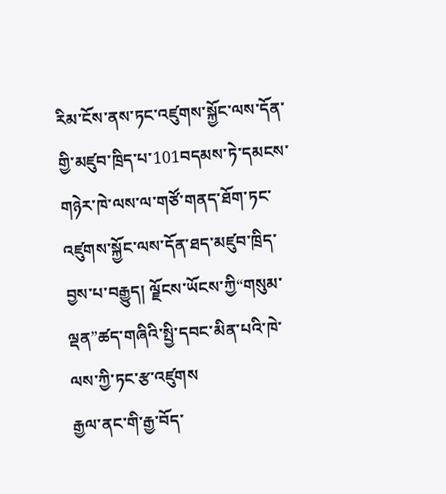རིམ་ངོས་ནས་ཏང་འཛུགས་སྐྱོང་ལས་དོན་གྱི་མཛུབ་ཁྲིད་པ་101བདམས་ཏེ་དམངས་གཉེར་ཁེ་ལས་ལ་གཙོ་གནད་ཐོག་ཏང་འཛུགས་སྐྱོང་ལས་དོན་ཐད་མཛུབ་ཁྲིད་བྱས་པ་བརྒྱུད། ལྗོངས་ཡོངས་ཀྱི“གསུམ་ལྡན”ཚད་གཞིའི་སྤྱི་དབང་མིན་པའི་ཁེ་ལས་ཀྱི་ཏང་རྩ་འཛུགས
རྒྱལ་ནང་གི་རྒྱ་བོད་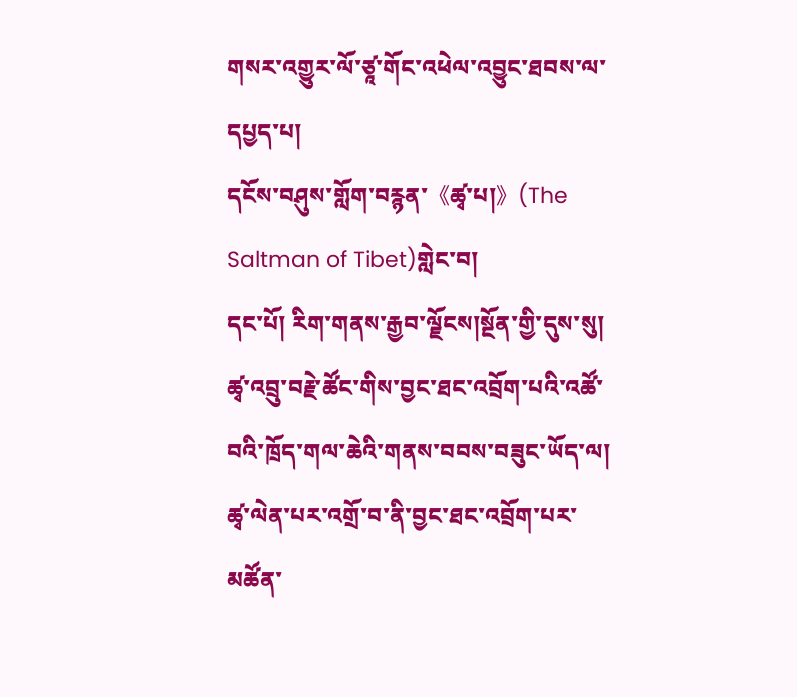གསར་འགྱུར་ལོ་ཙཱ་གོང་འཕེལ་འབྱུང་ཐབས་ལ་དཔྱད་པ།
དངོས་བཤུས་གློག་བརྙན་《ཚྭ་པ།》(The Saltman of Tibet)གླེང་བ།
དང་པོ། རིག་གནས་རྒྱབ་ལྗོངས།སྔོན་གྱི་དུས་སུ། ཚྭ་འབྲུ་བརྗེ་ཚོང་གིས་བྱང་ཐང་འབྲོག་པའི་འཚོ་བའི་ཁྲོད་གལ་ཆེའི་གནས་བབས་བཟུང་ཡོད་ལ། ཚྭ་ལེན་པར་འགྲོ་བ་ནི་བྱང་ཐང་འབྲོག་པར་མཚོན་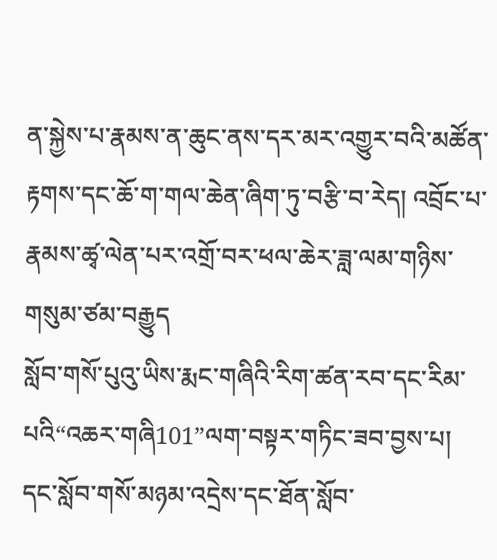ན་སྐྱེས་པ་རྣམས་ན་ཆུང་ནས་དར་མར་འགྱུར་བའི་མཚོན་རྟགས་དང་ཆོ་ག་གལ་ཆེན་ཞིག་ཏུ་བརྩི་བ་རེད། འབྲོང་པ་རྣམས་ཚྭ་ལེན་པར་འགྲོ་བར་ཕལ་ཆེར་ཟླ་ལམ་གཉིས་གསུམ་ཙམ་བརྒྱུད
སློབ་གསོ་པུའུ་ཡིས་རྨང་གཞིའི་རིག་ཚན་རབ་དང་རིམ་པའི“འཆར་གཞི101”ལག་བསྟར་གཏིང་ཟབ་བྱས་པ།
དང་སློབ་གསོ་མཉམ་འདྲེས་དང་ཐོན་སློབ་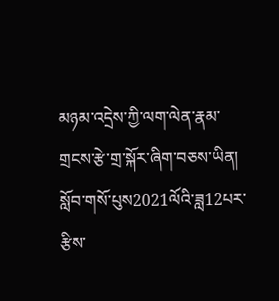མཉམ་འདྲེས་ཀྱི་ལག་ལེན་རྣམ་གྲངས་རྩེ་གྲ་སྐོར་ཞིག་བཅས་ཡིན། སློབ་གསོ་པུས2021ལོའི་ཟླ12པར་རྩིས་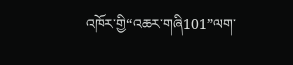འཁོར་གྱི“འཆར་གཞི101”ལག་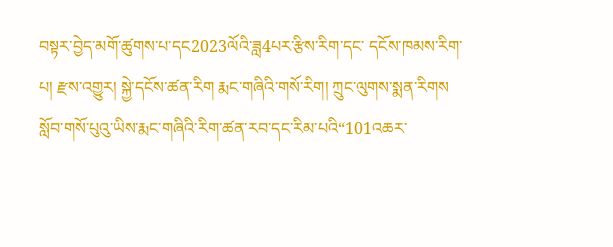བསྟར་བྱེད་མགོ་ཚུགས་པ་དང2023ལོའི་ཟླ4པར་རྩིས་རིག་དང་ དངོས་ཁམས་རིག་པ། རྫས་འགྱུར། སྐྱེ་དངོས་ཚན་རིག རྨང་གཞིའི་གསོ་རིག། ཀྲུང་ལུགས་སྨན་རིགས
སློབ་གསོ་པུའུ་ཡིས་རྨང་གཞིའི་རིག་ཚན་རབ་དང་རིམ་པའི“101འཆར་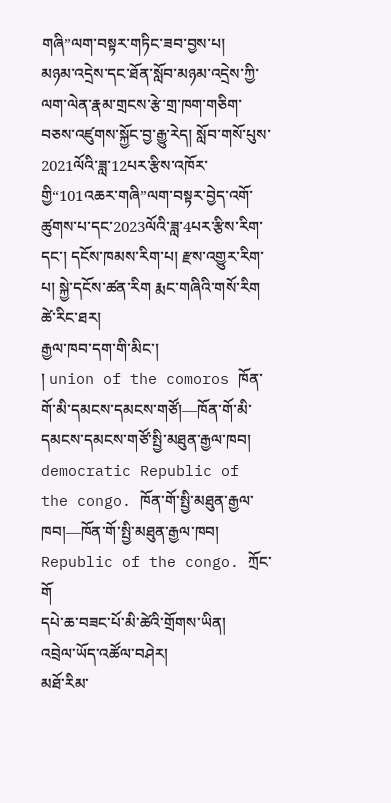གཞི”ལག་བསྟར་གཏིང་ཟབ་བྱས་པ།
མཉམ་འདྲེས་དང་ཐོན་སློབ་མཉམ་འདྲེས་ཀྱི་ལག་ལེན་རྣམ་གྲངས་རྩེ་གྲ་ཁག་གཅིག་བཅས་འཛུགས་སྐྱོང་བྱ་རྒྱུ་རེད། སློབ་གསོ་པུས་2021ལོའི་ཟླ་12པར་རྩིས་འཁོར་གྱི“101འཆར་གཞི”ལག་བསྟར་བྱེད་འགོ་ཚུགས་པ་དང་2023ལོའི་ཟླ་4པར་རྩིས་རིག་དང་། དངོས་ཁམས་རིག་པ། རྫས་འགྱུར་རིག་པ། སྐྱེ་དངོས་ཚན་རིག རྨང་གཞིའི་གསོ་རིག
ཚེ་རིང་ཐར།
རྒྱལ་ཁབ་དག་གི་མིང་།
། union of the comoros ཁོན་གོ་མི་དམངས་དམངས་གཙོ།—ཁོན་གོ་མི་དམངས་དམངས་གཙོ་སྤྱི་མཐུན་རྒྱལ་ཁབ། democratic Republic of the congo. ཁོན་གོ་སྤྱི་མཐུན་རྒྱལ་ཁབ།—ཁོན་གོ་སྤྱི་མཐུན་རྒྱལ་ཁབ། Republic of the congo. ཀྲོང་གོ
དཔེ་ཆ་བཟང་པོ་མི་ཚེའི་གྲོགས་ཡིན།
འབྲེལ་ཡོད་འཚོལ་བཤེར།
མཐོ་རིམ་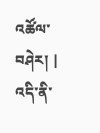འཚོལ་བཤེར། |
འདི་ནི་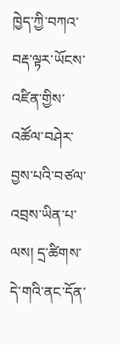ཁྱེད་ཀྱི་བཀའ་བརྡ་ལྟར་ཡོངས་འཛིན་གྱིས་འཚོལ་བཤེར་བྱས་པའི་བཙལ་འབྲས་ཡིན་པ་ལས། དྲ་ཚིགས་དེ་གའི་ནང་དོན་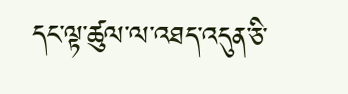དང་ལྟ་ཚུལ་ལ་འཐད་འདུན་ཅི་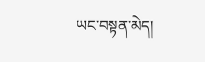ཡང་བསྟན་མེད།